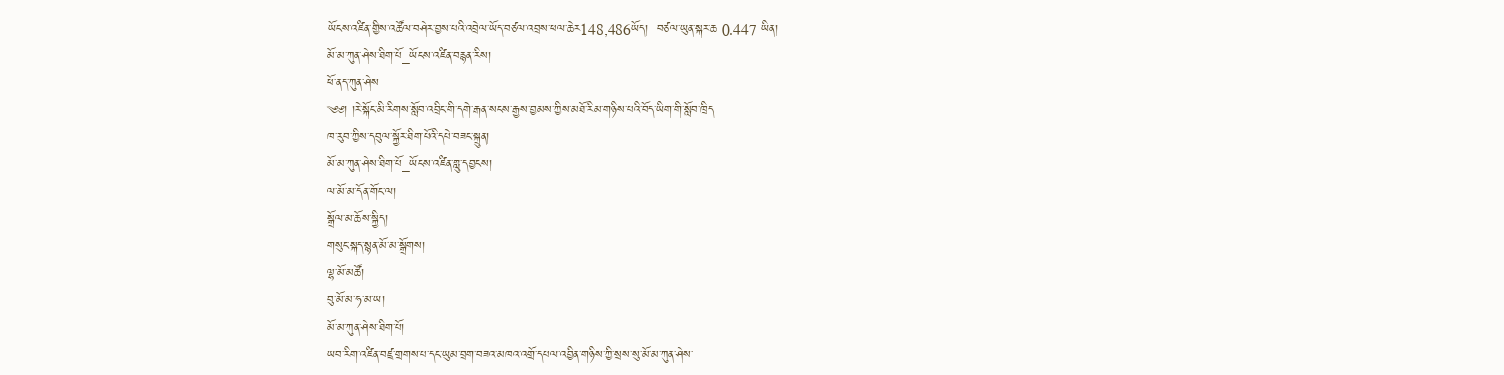ཡོངས་འཛིན་གྱིས་འཚོལ་བཤེར་བྱས་པའི་འབྲེལ་ཡོད་བཙལ་འབྲས་ཕལ་ཆེར148,486ཡོད།  བཙལ་ཡུན་སྐར་ཆ 0.447 ཡིན།
མོ་མ་ཀུན་ཤེས་ཐིག་པོ_ཡོངས་འཛིན་བརྙན་རིས།
ཕོ་ནད་ཀུན་ཤེས
༄༅། །རེ་སྐོང་མི་རིགས་སློབ་འབྲིང་གི་དགེ་རྒན་སངས་རྒྱས་བྱམས་ཀྱིས་མཐོ་རིམ་གཉིས་པའི་བོད་ཡིག་གི་སློབ་ཁྲིད
ཁ་རུབ་ཀྱིས་དབུལ་སྐྱོར་ཐིག་པོའི་དཔེ་བཟང་སྐྲུན།
མོ་མ་ཀུན་ཤེས་ཐིག་པོ_ཡོངས་འཛིན་གླུ་དབྱངས།
ལ་མོ་མ་དོན་གོང་ལ།
སྒྲོལ་མ་ཆོས་སྐྱིད།
གསུང་སྐད་སྙན་མོ་མ་སྒྲོགས།
ལྷ་མོ་མཚོ།
བུ་མོ་མ་ཧ་མ་ཡ།
མོ་མ་ཀུན་ཤེས་ཐིག་པོ།
ཡབ་རིག་འཛིན་བཛྲ་གྲགས་པ་དང་ཡུམ་བྲག་བཟའ་མཁའ་འགྲོ་དཔལ་འབྱིན་གཉིས་ཀྱི་སྲས་སུ་མོ་མ་ཀུན་ཤེས་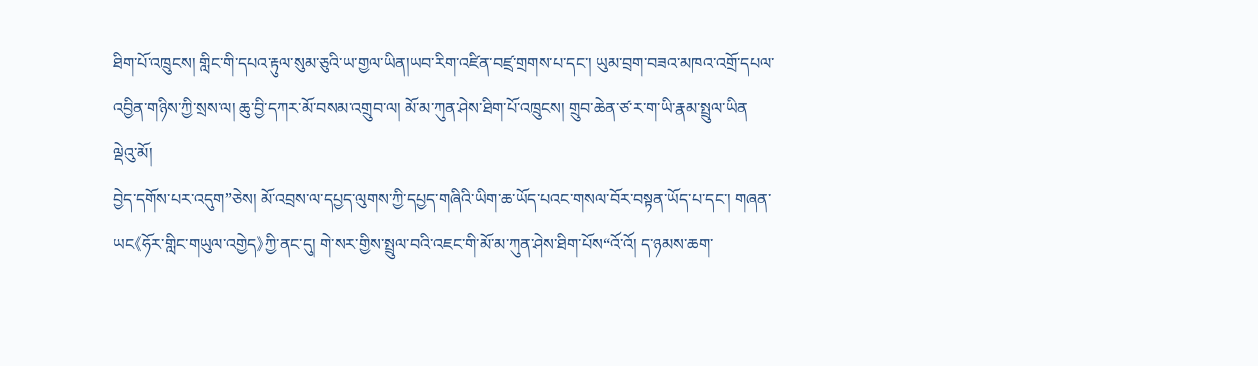ཐིག་པོ་འཁྲུངས། གླིང་གི་དཔའ་རྟུལ་སུམ་ཅུའི་ཡ་གྱལ་ཡིན།ཡབ་རིག་འཛིན་བཛྲ་གྲགས་པ་དང་། ཡུམ་བྲག་བཟའ་མཁའ་འགྲོ་དཔལ་འབྱིན་གཉིས་ཀྱི་སྲས་ལ། ཆུ་བྱི་དཀར་མོ་བསམ་འགྲུབ་ལ། མོ་མ་ཀུན་ཤེས་ཐིག་པོ་འཁྲུངས། གྲུབ་ཆེན་ཙ་ར་ག་ཡི་རྣམ་སྤྲུལ་ཡིན
ལྡེའུ་མོ།
བྱེད་དགོས་པར་འདུག”ཅེས། མོ་འབྲས་ལ་དཔྱད་ལུགས་ཀྱི་དཔྱད་གཞིའི་ཡིག་ཆ་ཡོད་པའང་གསལ་བོར་བསྟན་ཡོད་པ་དང་། གཞན་ཡང《ཧོར་གླིང་གཡུལ་འགྱེད》ཀྱི་ནང་དུ། གེ་སར་གྱིས་སྤྲུལ་བའི་འཇང་གི་མོ་མ་ཀུན་ཤེས་ཐིག་པོས“འོ་འོ། ད་ཉམས་ཆག་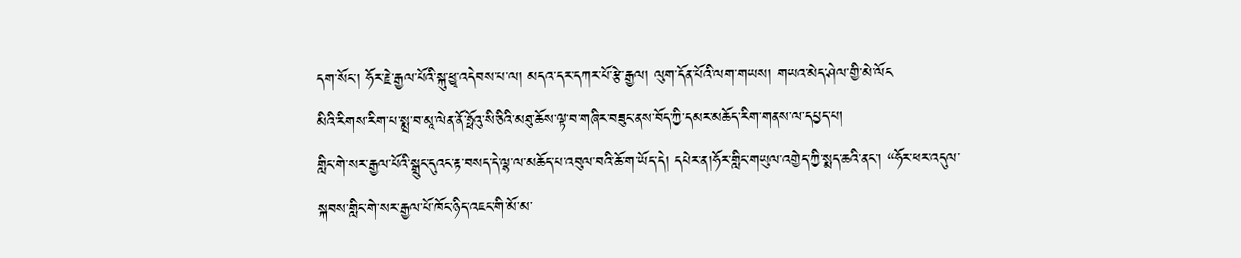དག་སོང་། ཧོར་རྗེ་རྒྱལ་པོའི་སྐུ་ཕྱྭ་འདེབས་པ་ལ། མདའ་དར་དཀར་པོ་རྩེ་རྒྱལ། ལུག་དོན་པོའི་ལག་གཡས། གཡའ་མེད་ཤེལ་གྱི་མེ་ལོང
མིའི་རིགས་རིག་པ་སྨྲ་བ་མཱ་ལེན་ནོ་ཧྥོའུ་སི་ཅིའི་མཐུ་ཆོས་ལྟ་བ་གཞིར་བཟུང་ནས་བོད་ཀྱི་དམར་མཆོད་རིག་གནས་ལ་དཔྱད་པ།
གླིང་གེ་སར་རྒྱལ་པོའི་སྒྲུང་དུའང་རྟ་བསད་དེ་ལྷ་ལ་མཆོད་པ་འབུལ་བའི་ཆོ་ག་ཡོད་དེ། དཔེར་ན།ཧོར་གླིང་གཡུལ་འགྱེད་ཀྱི་སྨད་ཆའི་ནང་། “ཧོར་ཕར་འདུལ་སྐབས་གླིང་གེ་སར་རྒྱལ་པོ་ཁོང་ཉིད་འཇང་གི་མོ་མ་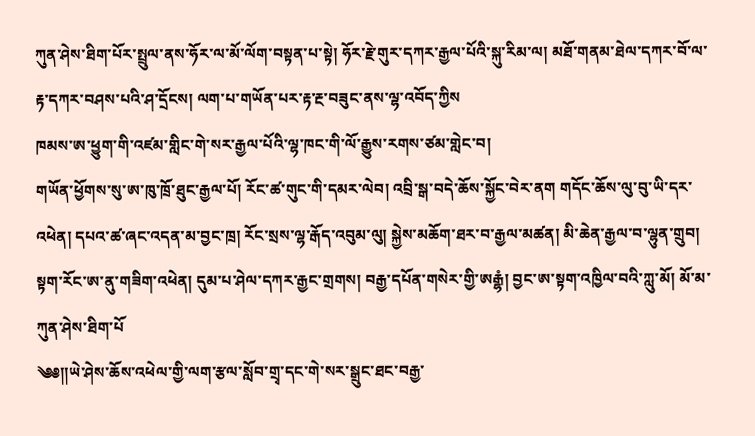ཀུན་ཤེས་ཐིག་པོར་སྤྲུལ་ནས་ཧོར་ལ་མོ་ལོག་བསྟན་པ་སྟེ། ཧོར་རྗེ་གུར་དཀར་རྒྱལ་པོའི་སྐུ་རིམ་ལ། མཐོ་གནམ་ཐེལ་དཀར་བོ་ལ་རྟ་དཀར་བཤས་པའི་ཤ་དྲོངས། ལག་པ་གཡོན་པར་རྟ་རྔ་བཟུང་ནས་ལྷ་འབོད་ཀྱིས
ཁམས་ཨ་ཕྱུག་གི་འཛམ་གླིང་གེ་སར་རྒྱལ་པོའི་ལྷ་ཁང་གི་ལོ་རྒྱུས་རགས་ཙམ་གླེང་བ།
གཡོན་ཕྱོགས་སུ་ཨ་ཁུ་ཁྲོ་ཐུང་རྒྱལ་པོ། རོང་ཚ་གུང་གི་དམར་ལེབ། འབྲི་སྒ་བདེ་ཆོས་སྐྱོང་བེར་ནག གདོང་ཆོས་ལུ་བུ་ཡི་དར་འཕེན། དཔའ་ཚ་ཞང་འདན་མ་བྱང་ཁྲ། རོང་སྲས་ལྷ་རྒོད་འབུམ་ལུ། སྐྱེས་མཆོག་ཐར་བ་རྒྱལ་མཚན། མི་ཆེན་རྒྱལ་བ་ལྷུན་གྲུབ། སྟག་རོང་ཨ་ནུ་གཟིག་འཕེན། དུམ་པ་ཤེལ་དཀར་རྒྱང་གྲགས། བརྒྱ་དཔོན་གསེར་གྱི་ཨརྒྷཾ། བྱང་ཨ་སྟག་འཁྱིལ་བའི་ཀླུ་མོ། མོ་མ་ཀུན་ཤེས་ཐིག་པོ
༄༅།།ཡེ་ཤེས་ཆོས་འཕེལ་གྱི་ལག་རྩལ་སློབ་གྲྭ་དང་གེ་སར་སྒྲུང་ཐང་བརྒྱ་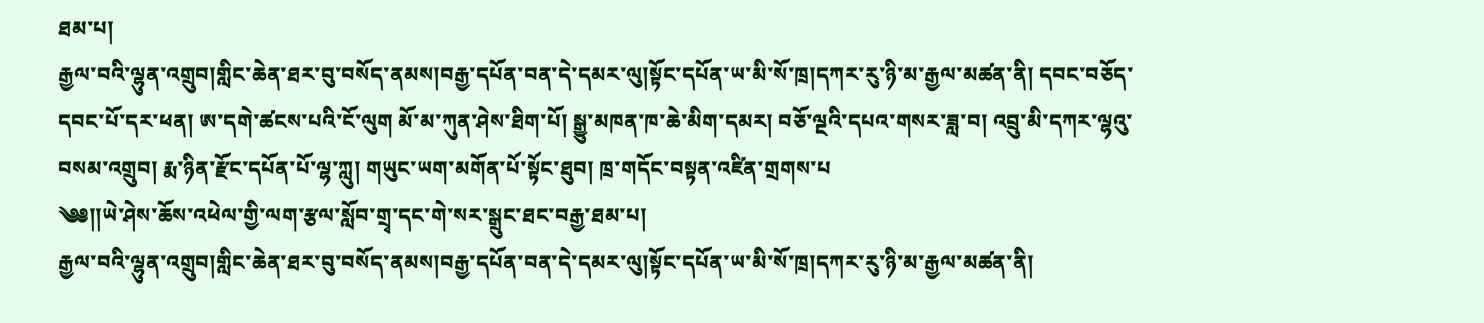ཐམ་པ།
རྒྱལ་བའི་ལྷུན་འགྲུབ།གླིང་ཆེན་ཐར་བུ་བསོད་ནམས།བརྒྱ་དཔོན་བན་དེ་དམར་ལུ།སྟོང་དཔོན་ཡ་མི་སོ་ཁྲ།དཀར་རུ་ཉི་མ་རྒྱལ་མཚན་ནི། དབང་བཅོད་དབང་པོ་དར་ཕན། ཨ་དགེ་ཚངས་པའི་ངོ་ལུག མོ་མ་ཀུན་ཤེས་ཐིག་པོ། སྒྱུ་མཁན་ཁ་ཆེ་མིག་དམར། བཅོ་ལྔའི་དཔའ་གསར་ཟླ་བ། འབྲུ་མི་དཀར་ལྷའུ་བསམ་འགྲུབ། རྨ་ཉིན་རྫོང་དཔོན་པོ་ལྷ་ཀླུ། གཡུང་ཡག་མགོན་པོ་སྟོང་ཐུབ། ཁྲ་གདོང་བསྟན་འཛིན་གྲགས་པ
༄༅།།ཡེ་ཤེས་ཆོས་འཕེལ་གྱི་ལག་རྩལ་སློབ་གྲྭ་དང་གེ་སར་སྒྲུང་ཐང་བརྒྱ་ཐམ་པ།
རྒྱལ་བའི་ལྷུན་འགྲུབ།གླིང་ཆེན་ཐར་བུ་བསོད་ནམས།བརྒྱ་དཔོན་བན་དེ་དམར་ལུ།སྟོང་དཔོན་ཡ་མི་སོ་ཁྲ།དཀར་རུ་ཉི་མ་རྒྱལ་མཚན་ནི།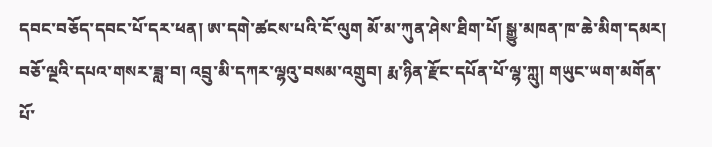དབང་བཅོད་དབང་པོ་དར་ཕན། ཨ་དགེ་ཚངས་པའི་ངོ་ལུག མོ་མ་ཀུན་ཤེས་ཐིག་པོ། སྒྱུ་མཁན་ཁ་ཆེ་མིག་དམར། བཅོ་ལྔའི་དཔའ་གསར་ཟླ་བ། འབྲུ་མི་དཀར་ལྷའུ་བསམ་འགྲུབ། རྨ་ཉིན་རྫོང་དཔོན་པོ་ལྷ་ཀླུ། གཡུང་ཡག་མགོན་པོ་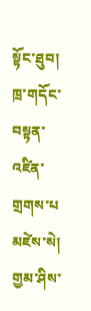སྟོང་ཐུབ། ཁྲ་གདོང་བསྟན་འཛིན་གྲགས་པ
མཛེས་སེ། གྱམ་ཤིས་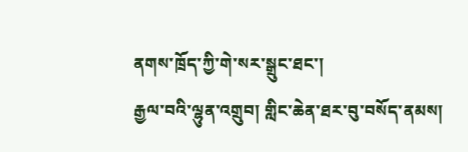ནགས་ཁྲོད་ཀྱི་གེ་སར་སྒྲུང་ཐང་།
རྒྱལ་བའི་ལྷུན་འགྲུབ། གླིང་ཆེན་ཐར་བུ་བསོད་ནམས།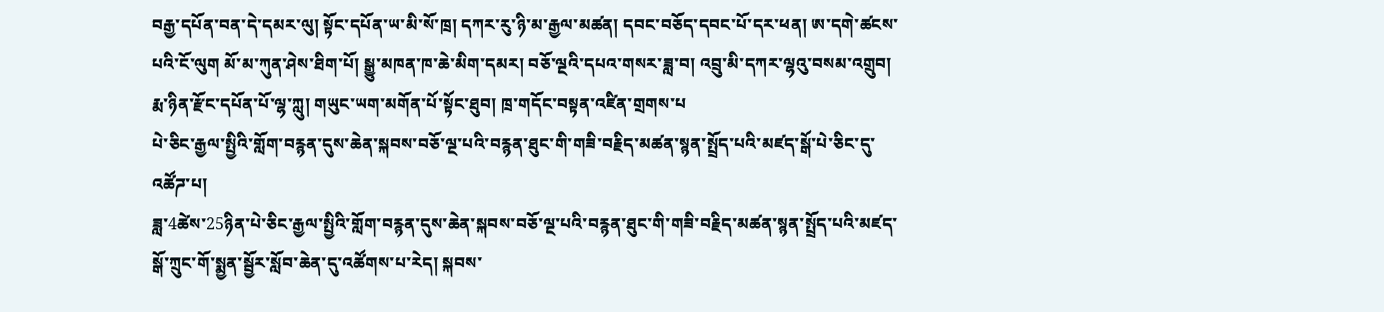བརྒྱ་དཔོན་བན་དེ་དམར་ལུ། སྟོང་དཔོན་ཡ་མི་སོ་ཁྲ། དཀར་རུ་ཉི་མ་རྒྱལ་མཚན། དབང་བཅོད་དབང་པོ་དར་ཕན། ཨ་དགེ་ཚངས་པའི་ངོ་ལུག མོ་མ་ཀུན་ཤེས་ཐིག་པོ། སྒྱུ་མཁན་ཁ་ཆེ་མིག་དམར། བཅོ་ལྔའི་དཔའ་གསར་ཟླ་བ། འབྲུ་མི་དཀར་ལྷའུ་བསམ་འགྲུབ། རྨ་ཉིན་རྫོང་དཔོན་པོ་ལྷ་ཀླུ། གཡུང་ཡག་མགོན་པོ་སྟོང་ཐུབ། ཁྲ་གདོང་བསྟན་འཛིན་གྲགས་པ
པེ་ཅིང་རྒྱལ་སྤྱིའི་གློག་བརྙན་དུས་ཆེན་སྐབས་བཅོ་ལྔ་པའི་བརྙན་ཐུང་གི་གཟི་བརྗིད་མཚན་སྙན་སྤྲོད་པའི་མཛད་སྒོ་པེ་ཅིང་དུ་འཚོཌ་པ།
ཟླ་4ཚེས་25ཉིན་པེ་ཅིང་རྒྱལ་སྤྱིའི་གློག་བརྙན་དུས་ཆེན་སྐབས་བཅོ་ལྔ་པའི་བརྙན་ཐུང་གི་གཟི་བརྗིད་མཚན་སྙན་སྤྲོད་པའི་མཛད་སྒོ་ཀྲུང་གོ་སྨྱན་སྦྱོར་སློབ་ཆེན་དུ་འཚོགས་པ་རེད། སྐབས་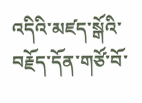འདིའི་མཛད་སྒོའི་བརྗོད་དོན་གཙོ་བོ་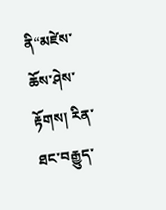ནི“མཛེས་ཆོས་ཤེས་རྟོགས། རིན་ཐང་བརྒྱུད་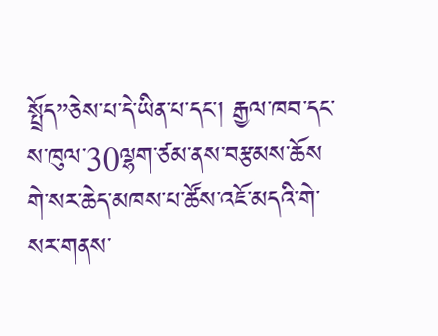སྤྲོད”ཅེས་པ་དེ་ཡིན་པ་དང་། རྒྱལ་ཁབ་དང་ས་ཁུལ་30ལྷག་ཙམ་ནས་བརྩམས་ཆོས
གེ་སར་ཆེད་མཁས་པ་ཚོས་འཇོ་མདའི་གེ་སར་གནས་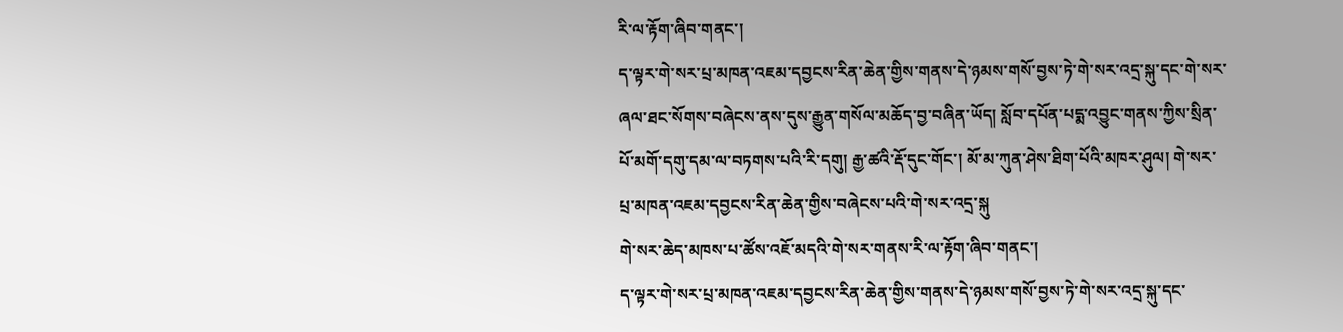རི་ལ་རྟོག་ཞིབ་གནང་།
ད་ལྟར་གེ་སར་པྲ་མཁན་འཇམ་དབྱངས་རིན་ཆེན་གྱིས་གནས་དེ་ཉམས་གསོ་བྱས་ཏེ་གེ་སར་འདྲ་སྐུ་དང་གེ་སར་ཞལ་ཐང་སོགས་བཞེངས་ནས་དུས་རྒྱུན་གསོལ་མཆོད་བྱ་བཞིན་ཡོད། སློབ་དཔོན་པདྨ་འབྱུང་གནས་ཀྱིས་སྲིན་པོ་མགོ་དགུ་དམ་ལ་བཏགས་པའི་རི་དགུ། རྒྱ་ཚའི་རྡོ་དུང་གོང་། མོ་མ་ཀུན་ཤེས་ཐིག་པོའི་མཁར་ཤུལ། གེ་སར་པྲ་མཁན་འཇམ་དབྱངས་རིན་ཆེན་གྱིས་བཞེངས་པའི་གེ་སར་འདྲ་སྐུ
གེ་སར་ཆེད་མཁས་པ་ཚོས་འཇོ་མདའི་གེ་སར་གནས་རི་ལ་རྟོག་ཞིབ་གནང་།
ད་ལྟར་གེ་སར་པྲ་མཁན་འཇམ་དབྱངས་རིན་ཆེན་གྱིས་གནས་དེ་ཉམས་གསོ་བྱས་ཏེ་གེ་སར་འདྲ་སྐུ་དང་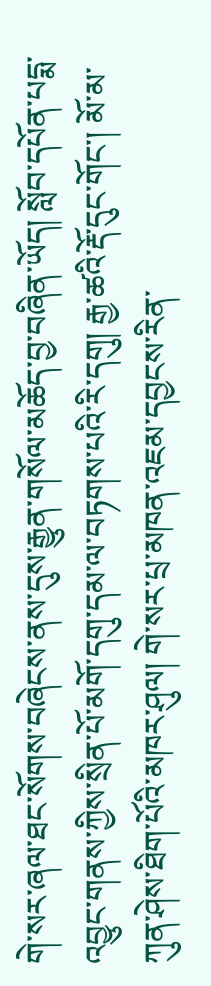གེ་སར་ཞལ་ཐང་སོགས་བཞེངས་ནས་དུས་རྒྱུན་གསོལ་མཆོད་བྱ་བཞིན་ཡོད། སློབ་དཔོན་པདྨ་འབྱུང་གནས་ཀྱིས་སྲིན་པོ་མགོ་དགུ་དམ་ལ་བཏགས་པའི་རི་དགུ། རྒྱ་ཚའི་རྡོ་དུང་གོང་། མོ་མ་ཀུན་ཤེས་ཐིག་པོའི་མཁར་ཤུལ། གེ་སར་པྲ་མཁན་འཇམ་དབྱངས་རིན་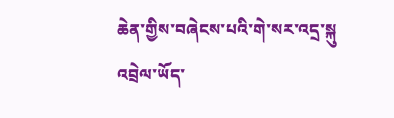ཆེན་གྱིས་བཞེངས་པའི་གེ་སར་འདྲ་སྐུ
འབྲེལ་ཡོད་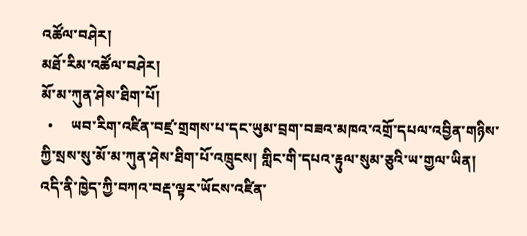འཚོལ་བཤེར།
མཐོ་རིམ་འཚོལ་བཤེར།
མོ་མ་ཀུན་ཤེས་ཐིག་པོ།
  •     ཡབ་རིག་འཛིན་བཛྲ་གྲགས་པ་དང་ཡུམ་བྲག་བཟའ་མཁའ་འགྲོ་དཔལ་འབྱིན་གཉིས་ཀྱི་སྲས་སུ་མོ་མ་ཀུན་ཤེས་ཐིག་པོ་འཁྲུངས། གླིང་གི་དཔའ་རྟུལ་སུམ་ཅུའི་ཡ་གྱལ་ཡིན།
འདི་ནི་ཁྱེད་ཀྱི་བཀའ་བརྡ་ལྟར་ཡོངས་འཛིན་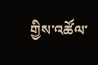གྱིས་འཚོལ་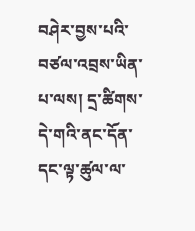བཤེར་བྱས་པའི་བཙལ་འབྲས་ཡིན་པ་ལས། དྲ་ཚིགས་དེ་གའི་ནང་དོན་དང་ལྟ་ཚུལ་ལ་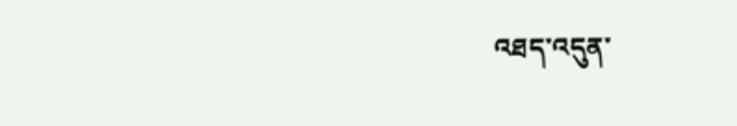འཐད་འདུན་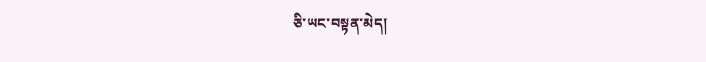ཅི་ཡང་བསྟན་མེད།